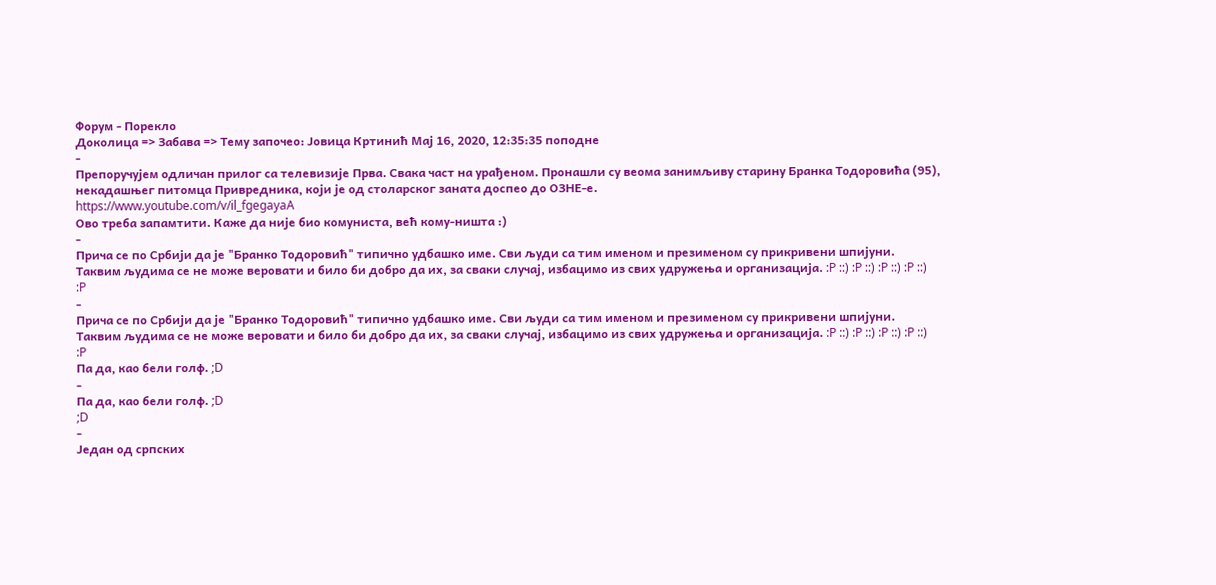Форум - Порекло
Доколица => Забава => Тему започео: Јовица Кртинић Мај 16, 2020, 12:35:35 поподне
-
Препоручујем одличан прилог са телевизије Прва. Свака част на урађеном. Пронашли су веома занимљиву старину Бранка Тодоровића (95), некадашњег питомца Привредника, који је од столарског заната доспео до ОЗНЕ-е.
https://www.youtube.com/v/il_fgegayaA
Ово треба запамтити. Каже да није био комуниста, већ кому-ништа :)
-
Прича се по Србији да је "Бранко Тодоровић" типично удбашко име. Сви људи са тим именом и презименом су прикривени шпијуни. Таквим људима се не може веровати и било би добро да их, за сваки случај, избацимо из свих удружења и организација. :P ::) :P ::) :P ::) :P ::) :P
-
Прича се по Србији да је "Бранко Тодоровић" типично удбашко име. Сви људи са тим именом и презименом су прикривени шпијуни. Таквим људима се не може веровати и било би добро да их, за сваки случај, избацимо из свих удружења и организација. :P ::) :P ::) :P ::) :P ::) :P
Па да, као бели голф. ;D
-
Па да, као бели голф. ;D
;D
-
Један од српских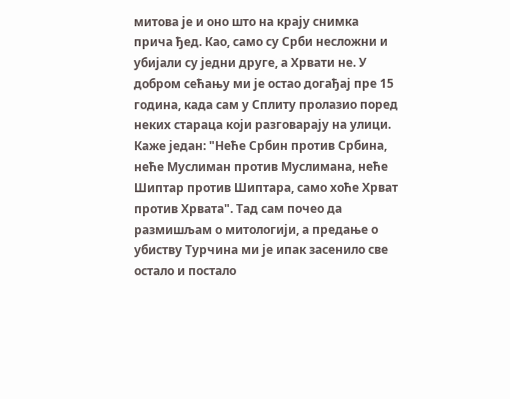митова је и оно што на крају снимка прича ђед. Као, само су Срби несложни и убијали су једни друге, а Хрвати не. У добром сећању ми је остао догађај пре 15 година, када сам у Сплиту пролазио поред неких стараца који разговарају на улици. Каже један: "Неће Србин против Србина, неће Муслиман против Муслимана, неће Шиптар против Шиптара, само хоће Хрват против Хрвата". Тад сам почео да размишљам о митологији, а предање о убиству Турчина ми је ипак засенило све остало и постало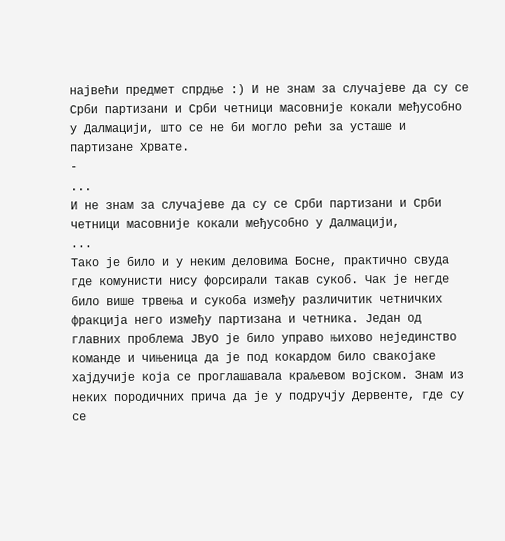највећи предмет спрдње :) И не знам за случајеве да су се Срби партизани и Срби четници масовније кокали међусобно у Далмацији, што се не би могло рећи за усташе и партизане Хрвате.
-
...
И не знам за случајеве да су се Срби партизани и Срби четници масовније кокали међусобно у Далмацији,
...
Тако је било и у неким деловима Босне, практично свуда где комунисти нису форсирали такав сукоб. Чак је негде било више трвења и сукоба између различитик четничких фракција него између партизана и четника. Један од главних проблема ЈВуО је било управо њихово нејединство команде и чињеница да је под кокардом било свакојаке хајдучије која се проглашавала краљевом војском. Знам из неких породичних прича да је у подручју Дервенте, где су се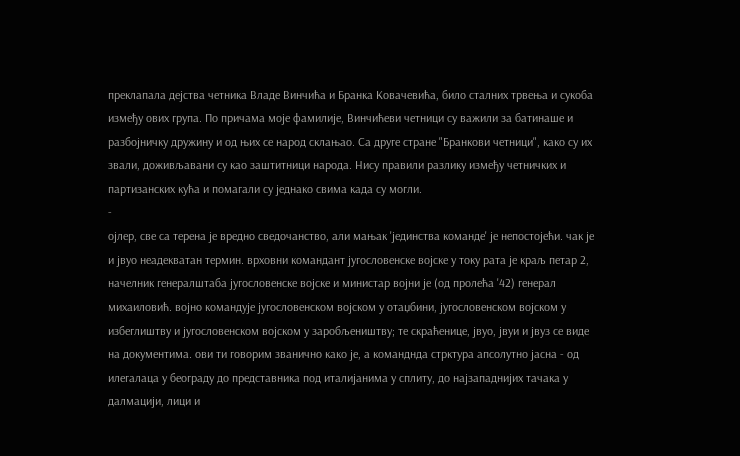преклапала дејства четника Владе Винчића и Бранка Ковачевића, било сталних трвења и сукоба између ових група. По причама моје фамилије, Винчићеви четници су важили за батинаше и разбојничку дружину и од њих се народ склањао. Са друге стране "Бранкови четници", како су их звали, доживљавани су као заштитници народа. Нису правили разлику између четничких и партизанских кућа и помагали су једнако свима када су могли.
-
ојлер, све са терена је вредно сведочанство, али мањак 'јединства команде' је непостојећи. чак је и јвуо неадекватан термин. врховни командант југословенске војске у току рата је краљ петар 2, начелник генералштаба југословенске војске и министар војни је (од пролећа '42) генерал михаиловић. војно командује југословенском војском у отаџбини, југословенском војском у избеглиштву и југословенском војском у заробљеништву; те скраћенице, јвуо, јвуи и јвуз се виде на документима. ови ти говорим званично како је, а команднда стрктура апсолутно јасна - од илегалаца у београду до представника под италијанима у сплиту, до најзападнијих тачака у далмацији, лици и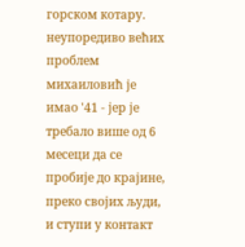горском котару. неупоредиво већих проблем михаиловић је имао '41 - јер је требало више од 6 месеци да се пробије до крајине, преко својих људи, и ступи у контакт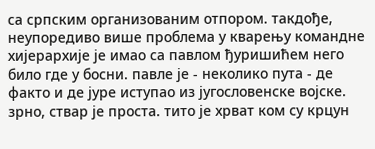са српским организованим отпором. такдође, неупоредиво више проблема у кварењу командне хијерархије је имао са павлом ђуришићем него било где у босни. павле је - неколико пута - де факто и де јуре иступао из југословенске војске.
зрно, ствар је проста. тито је хрват ком су крцун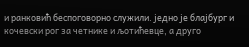и ранковић беспоговорно служили. једно је блајбург и кочевски рог за четнике и љотићевце, а друго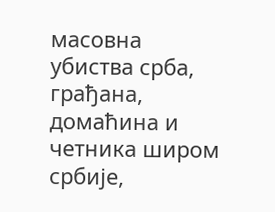масовна убиства срба, грађана, домаћина и четника широм србије,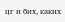цг и бих, каких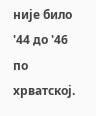није било '44 до '46 по хрватској.